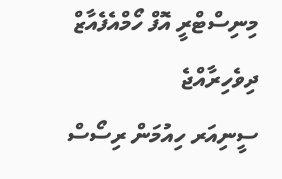މިނިސްޓްރީ އޮފް ހޯމްއެފެއާޒް
ދިވެހިރާއްޖެ
ސީނިއަރ ހިއުމަން ރިސޯސް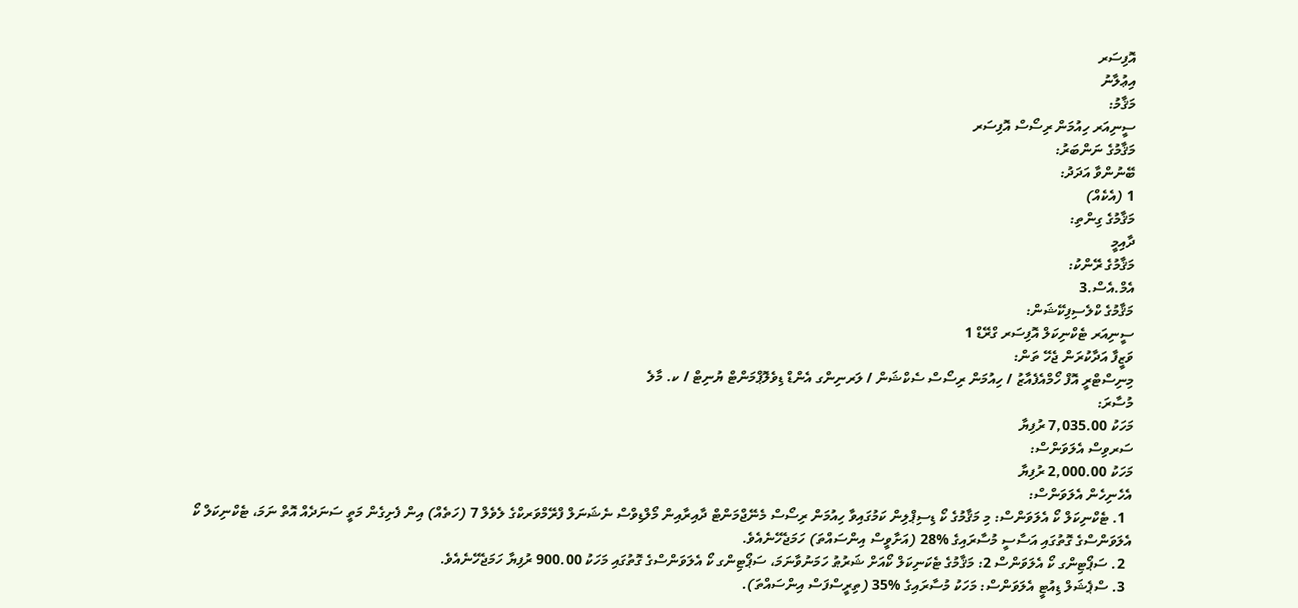އޮފިސަރ
އިޢުލާނު
މަޤާމު:
ސީނިއަރ ހިއުމަން ރިސޯސް އޮފިސަރ
މަޤާމުގެ ނަންބަރު:
ބޭނުންވާ އަދަދު:
1 (އެކެއް)
މަޤާމުގެ ގިންތި:
ދާއިމީ
މަޤާމުގެ ރޭންކު:
އެމް.އެސް.3
މަޤާމުގެ ކްލެސިފިކޭޝަން:
ސީނިއަރ ޓެކްނިކަލް އޮފިސަރ ގްރޭޑް 1
ވަޒީފާ އަދާކުރަން ޖެހޭ ތަން:
މިނިސްޓްރީ އޮފް ހޯމްއެފެއާޒު / ހިއުމަން ރިސޯސް ސެކްޝަން / ލަރނިންގ އެންޑް ޑިވެލޮޕްމަންޓް ޔުނިޓް / ކ. މާލެ
މުސާރަ:
މަހަކު 7,035.00 ރުފިޔާ
ސަރވިސް އެލަވަންސް:
މަހަކު 2,000.00 ރުފިޔާ
އެހެނިހެން އެލަވަންސް:
  1. ޓެކްނިކަލް ކޯ އެލަވަންސް: މި މަޤާމުގެ ކޯ ޑިސިޕްލިން ކަމުގައިވާ ހިއުމަން ރިސޯސް މެނޭޖްމަންޓް ދާއިރާއިން މޯލްޑިވްސް ނެޝަނަލް ފްރޭމްވަރކްގެ ލެވެލް 7 (ހަތެއް) އިން ފެށިގެން މަތީ ސަނަދެއް އޮތް ނަމަ، ޓެކްނިކަލް ކޯ އެލަވަންސްގެ ގޮތުގައި އަސާސީ މުސާރައިގެ %28 (އަށާވީސް އިންސައްތަ) ހަމަޖެހޭނެއެވެ.
  2. ސަޕޯޓިންގ ކޯ އެލަވަންސް 2: މަޤާމުގެ ޓެކަނިކަލް ކޯއަށް ޝަރުޠު ހަމަނުވާނަމަ، ސަޕޯޓިންގ ކޯ އެލަވަންސްގެ ގޮތުގައި މަހަކު 900.00 ރުފިޔާ ހަމަޖެހޭނެއެވެ.
  3. ސްޕެޝަލް ޑިއުޓީ އެލަވަންސް: މަހަކު މުސާރައިގެ %35 (ތިރީސްފަސް އިންސައްތަ).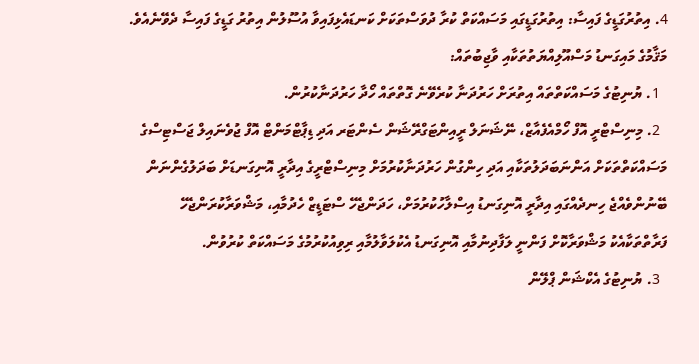4. އިތުރުގަޑީގެ ފައިސާ: އިތުރުގަޑީގައި މަސައްކަތް ކުރާ ދުވަސްތަކަށް ކަނޑައެޅިފައިވާ އުސޫލުން އިތުރު ގަޑީގެ ފައިސާ ދެވޭނެއެވެ.
މަޤާމުގެ މައިގަނޑު މަސްއޫލިއްޔަތުތަކާއި ވާޖިބުތައް:
  1. ޔުނިޓުގެ މަސައްކަތްތައް އިތުރަށް ހަރުދަނާ ކުރެވޭނެ ގޮތްތައް ހޯދާ ހަރުދަނާކުރުން.
  2. މިނިސްޓްރީ އޮފް ހޯމްއެފެއާޒް، ނޭޝަނަލް ރީއިންޓަގްރޭޝަން ސެންޓަރ އަދި ޑިޕާޓްމަންޓް އޮފް ޖުވެނައިލް ޖަސްޓިސްގެ މަސައްކަތްތަކަށް އަންނަބަދަލުތަކާއި އަދި ހިންގުން ހަރުދަނާކުރުމަށް މިނިސްޓްރީގެ އިދާރީ އޮނިގަނޑަށް ބަދަލުގެންނަން ބޭނުންވެއްޖެ ހިނދެއްގައި އިދާރީ އޮނިގަނޑު އިސްލާހުކުރުމަށް، ހަދަންޖެހޭ ސްޓަޑީޒް ހެދުމާއި، މަޝްވަރާކުރަންޖެހޭ ފަރާތްތަކާއެކު މަޝްވަރާކޮށް ފަންނީ ލަފާދިނުމާއި އޮނިގަނޑު އެކުލަވާލުމާއި ރިވިއުކުރުމުގެ މަސައްކަތް ކުރުވުން.
  3. ޔުނިޓުގެ އެކްޝަން ޕްލޭން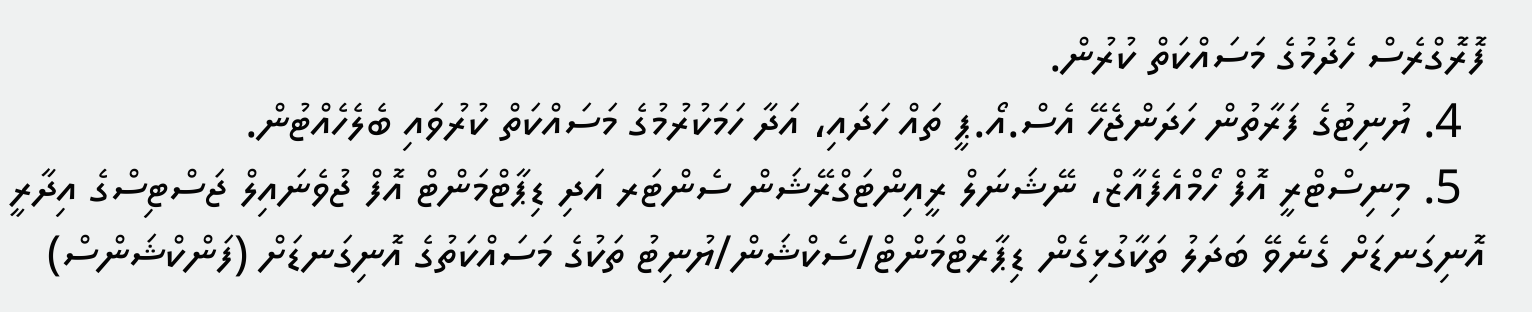ފޮރޮގްރެސް ހެދުމުގެ މަސައްކަތް ކުރުން.
  4. ޔުނިޓުގެ ފަރާތުން ހަދަންޖެހޭ އެސް.އޯ.ޕީ ތައް ހަދައި، އަދާ ހަމަކުރުމުގެ މަސައްކަތް ކުރުވައި ބެލެހެއްޓުން.
  5. މިނިސްޓްރީ އޮފް ހޯމްއެފެއާޒް، ނޭޝަނަލް ރީއިންޓަގްރޭޝަން ސެންޓަރ އަދި ޑިޕާޓްމަންޓް އޮފް ޖުވެނައިލް ޖަސްޓިސްގެ އިދާރީ އޮނިގަނޑަށް ގެނެވޭ ބަދަލު ތަކާގުޅިގެން ޑިޕާރޓްމަންޓް/ސެކްޝަން/ޔުނިޓު ތަކުގެ މަސައްކަތުގެ އޮނިގަނޑަށް (ފަންކްޝަންސް)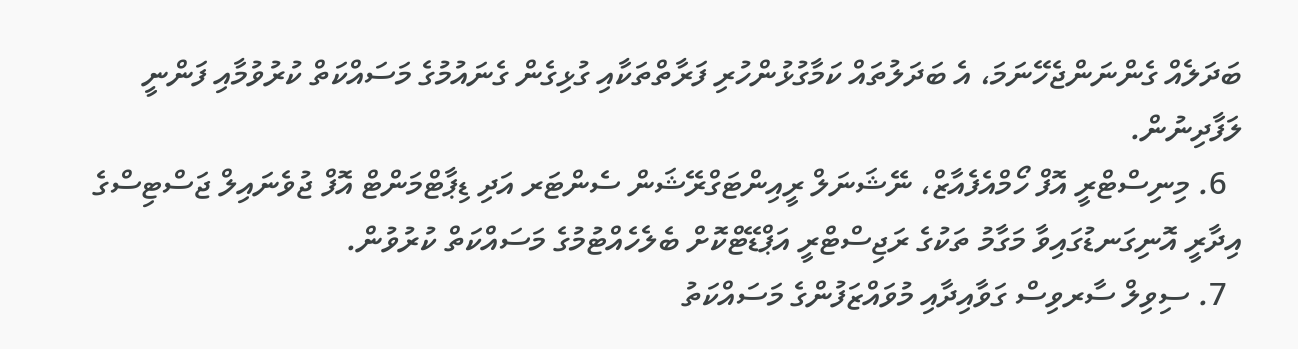ބަދަލެއް ގެންނަންޖެހޭނަމަ، އެ ބަދަލުތައް ކަމާގުޅުންހުރި ފަރާތްތަކާއި ގުޅިގެން ގެނައުމުގެ މަސައްކަތް ކުރުވުމާއި ފަންނީ ލަފާދިނުން.
  6. މިނިސްޓްރީ އޮފް ހޯމްއެފެއާޒް، ނޭޝަނަލް ރީއިންޓަގްރޭޝަން ސެންޓަރ އަދި ޑިޕާޓްމަންޓް އޮފް ޖުވެނައިލް ޖަސްޓިސްގެ އިދާރީ އޮނިގަނޑުގައިވާ މަގާމު ތަކުގެ ރަޖިސްޓްރީ އަޕްޑޭޓްކޮށް ބެލެހެއްޓުމުގެ މަސައްކަތް ކުރުވުން.
  7. ސިވިލް ސާރވިސް ގަވާއިދާއި މުވައްޒަފުންގެ މަސައްކަތު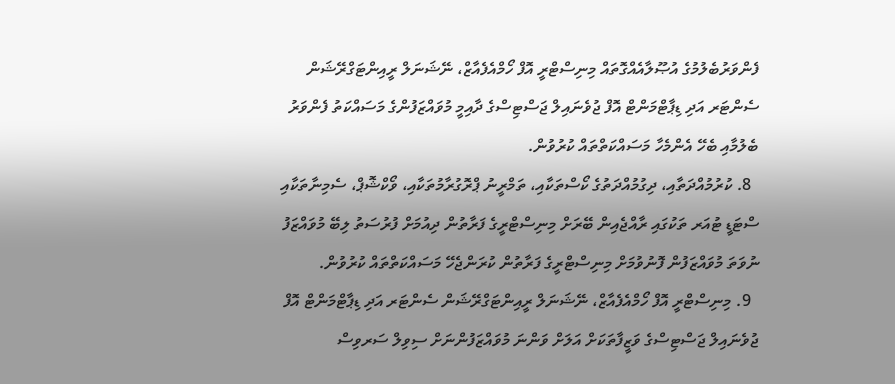ފެންވަރުބެލުމުގެ އުޞޫލާއެއްގޮތައް މިނިސްޓްރީ އޮފް ހޯމްއެފެއާޒް، ނޭޝަނަލް ރީއިންޓަގްރޭޝަން ސެންޓަރ އަދި ޑިޕާޓްމަންޓް އޮފް ޖުވެނައިލް ޖަސްޓިސްގެ ދާއިމީ މުވައްޒަފުންގެ މަސައްކަތު ފެންވަރު ބެލުމާއި ބެހޭ އެންމެހާ މަސައްކަތްތައް ކުރުވުން.
  8. ކުރުމުއްދަތާއި، ދިގުމުއްދަތުގެ ކޯސްތަކާއި، ތަމްރީނު ޕްރޮގުރާމުތަކާއި، ވޯކްޝޮޕް، ސެމިނާތަކާއި ސްޓަޑީ ޓުއަރ ތަކުގައި ރާއްޖެއިން ބޭރަށް މިނިސްޓްރީގެ ފަރާތުން ދިއުމަށް ފުރުސަތު ލިބޭ މުވައްޒަފު ނުވަތަ މުވައްޒަފުން ފޮނުވުމަށް މިނިސްޓްރީގެ ފަރާތުން ކުރަންޖެހޭ މަސައްކަތްތައް ކުރުވުން.
  9. މިނިސްޓްރީ އޮފް ހޯމްއެފެއާޒް، ނޭޝަނަލް ރީއިންޓަގްރޭޝަން ސެންޓަރ އަދި ޑިޕާޓްމަންޓް އޮފް ޖުވެނައިލް ޖަސްޓިސްގެ ވަޒީފާތަކަށް އަލަށް ވަންނަ މުވައްޒަފުންނަށް ސިވިލް ސަރވިސް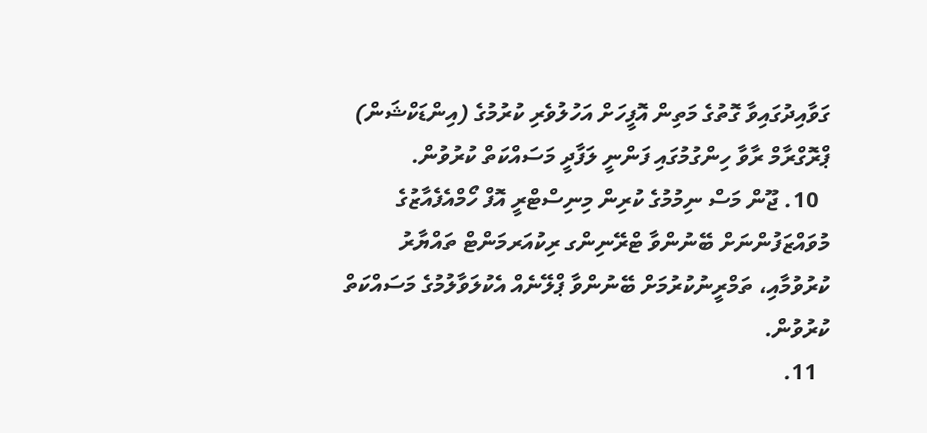ގަވާއިދުގައިވާ ގޮތުގެ މަތިން އޮފީހަށް އަހުލުވެރި ކުރުމުގެ (އިންޑަކްޝަން) ޕްރޮގްރާމް ރާވާ ހިންގުމުގައި ފަންނީ ލަފާދީ މަސައްކަތް ކުރުވުން.
  10. ޖޫން މަސް ނިމުމުގެ ކުރިން މިނިސްޓްރީ އޮފް ހޯމްއެފެއާޒުގެ މުވައްޒަފުންނަށް ބޭނުންވާ ޓްރޭނިންގ ރިކުއަރމަންޓް ތައްޔާރު ކުރުވުމާއި، ތަމްރީނުކުރުމަށް ބޭނުންވާ ޕްލޭނެއް އެކުލަވާލުމުގެ މަސައްކަތް ކުރުވުން.
  11.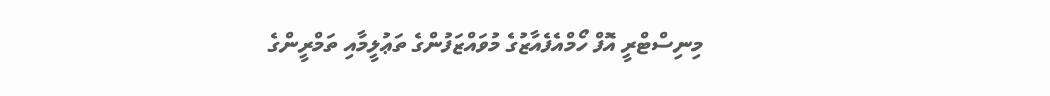މިނިސްޓްރީ އޮފް ހޯމްއެފެއާޒުގެ މުވައްޒަފުންގެ ތަޢުލީމާއި ތަމްރީންގެ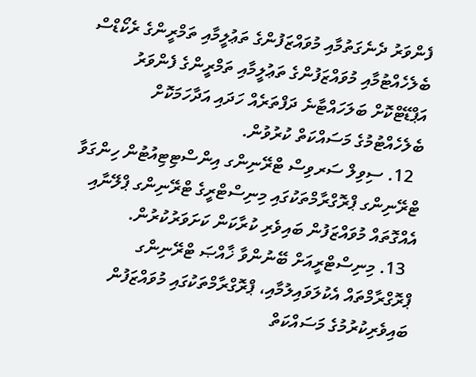ފެންވަރު ދެނެގަތުމާއި މުވައްޒަފުންގެ ތަޢުލީމާއި ތަމްރީންގެ ރެކޯޑްސް ބެލެހެއްޓުމާއި މުވައްޒަފުންގެ ތަޢުލީމާއި ތަމްރީންގެ ފެންވަރު އަޕްޑޭޓްކޮށް ބަލަހައްޓާނެ ދަފްތަރެއް ހަދައި އަދާހަމަކޮށް ބެލެހެއްޓުމުގެ މަސައްކަތް ކުރުވުން.
  12. ސިވިލް ސަރވިސް ޓްރޭނިންގ އިންސްޓިޓިއުޓުން ހިންގަވާ ޓްރޭނިންގ ޕްރޮގްރާމްތަކުގައި މިނިސްޓްރީގެ ޓްރޭނިންގ ޕްލޭނާއި އެއްގޮތައް މުވައްޒަފުން ބައިވެރި ކުރާކަން ކަށަވަރުކުރުން.
  13. މިނިސްޓްރީއަށް ބޭނުންވާ ޚާއްޞަ ޓްރޭނިންގ ޕްރޮގްރާމްތައް އެކުލަވައިލުމާއި، ޕްރޮގްރާމްތަކުގައި މުވައްޒަފުން ބައިވެރިކުރުމުގެ މަސައްކަތް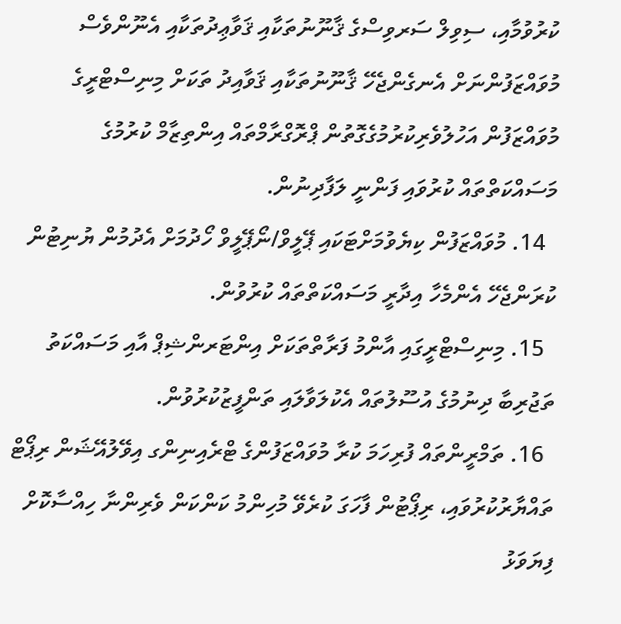ކުރުވުމާއި، ސިވިލް ސަރވިސްގެ ޤާނޫނުތަކާއި ޤަވާޢިދުތަކާއި އެނޫންވެސް މުވައްޒަފުންނަށް އެނގެންޖެހޭ ޤާނޫނުތަކާއި ޤަވާއިދު ތަކަށް މިނިސްޓްރީގެ މުވައްޒަފުން އަހުލުވެރިކުރުމުގެގޮތުން ޕްރޮގްރާމްތައް އިންތިޒާމް ކުރުމުގެ މަސައްކަތްތައް ކުރުވައި ފަންނީ ލަފާދިނުން.
  14. މުވައްޒަފުން ކިޔެވުމަށްޓަކައި ޕޭލީވް/ނޯޕޭލީވް ހޯދުމަށް އެދުމުން ޔުނިޓުން ކުރަންޖެހޭ އެންމެހާ އިދާރީ މަސައްކަތްތައް ކުރުވުން.
  15. މިނިސްޓްރީގައި އާންމު ފަރާތްތަކަށް އިންޓަރންޝިޕް އާއި މަސައްކަތު ތަޖުރިބާ ދިނުމުގެ އުސޫލުތައް އެކުލަވާލައި ތަންފީޒުކުރުވުން.
  16. ތަމްރީންތައް ފުރިހަމަ ކުރާ މުވައްޒަފުންގެ ޓްރެއިނިންގ އިވޭލުއޭޝަން ރިޕޯޓް ތައްޔާރުކުރުވައި، ރިޕޯޓުން ފާހަގަ ކުރެވޭ މުހިންމު ކަންކަން ވެރިންނާ ހިއްސާކޮށް ފިޔަވަޅު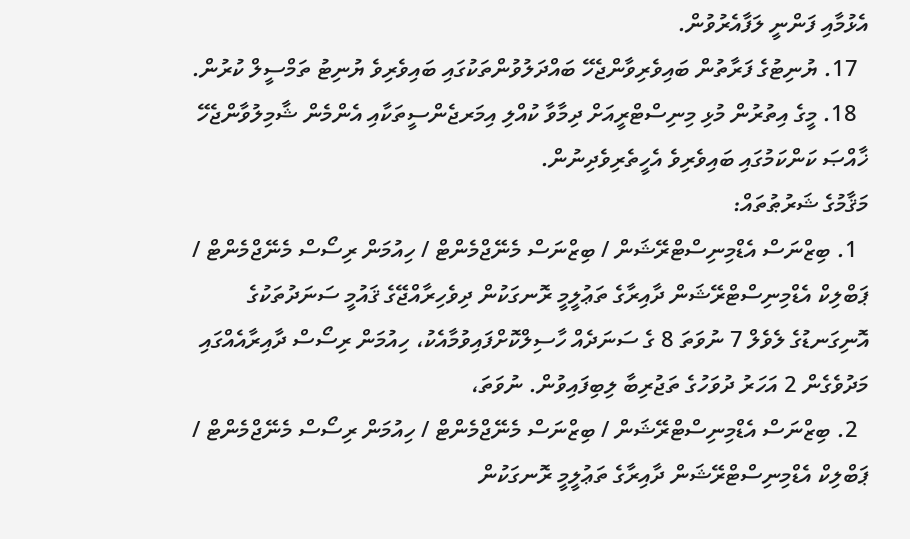އެޅުމާއި ފަންނީ ލަފާއެރުވުން.
  17. ޔުނިޓުގެ ފަރާތުން ބައިވެރިވާންޖެހޭ ބައްދަލުވުންތަކުގައި ބައިވެރިވެ ޔުނިޓު ތަމްސީލް ކުރުން.
  18. މީގެ އިތުރުން މުޅި މިނިސްޓްރީއަށް ދިމާވާ ކުއްލި އިމަރޖެންސީތަކާއި އެންމެން ޝާމިލުވާންޖެހޭ ޚާއްޞަ ކަންކަމުގައި ބައިވެރިވެ އެހީތެރިވެދިނުން.
މަޤާމުގެ ޝަރުޠުތައް:
  1. ބިޒްނަސް އެޑްމިނިސްޓްރޭޝަން / ބިޒްނަސް މެނޭޖްމެންޓް / ހިއުމަން ރިސޯސް މެނޭޖްމެންޓް / ޕަބްލިކް އެޑްމިނިސްޓްރޭޝަން ދާއިރާގެ ތަޢުލީމީ ރޮނގަކުން ދިވެހިރާއްޖޭގެ ޤައުމީ ސަނަދުތަކުގެ އޮނިގަނޑުގެ ލެވެލް 7 ނުވަތަ 8 ގެ ސަނަދެއް ހާސިލްކޮށްފައިވުމާއެކު، ހިއުމަން ރިސޯސް ދާއިރާއެއްގައި މަދުވެގެން 2 އަހަރު ދުވަހުގެ ތަޖުރިބާ ލިބިފައިވުން. ނުވަތަ،
  2. ބިޒްނަސް އެޑްމިނިސްޓްރޭޝަން / ބިޒްނަސް މެނޭޖްމެންޓް / ހިއުމަން ރިސޯސް މެނޭޖްމެންޓް / ޕަބްލިކް އެޑްމިނިސްޓްރޭޝަން ދާއިރާގެ ތަޢުލީމީ ރޮނގަކުން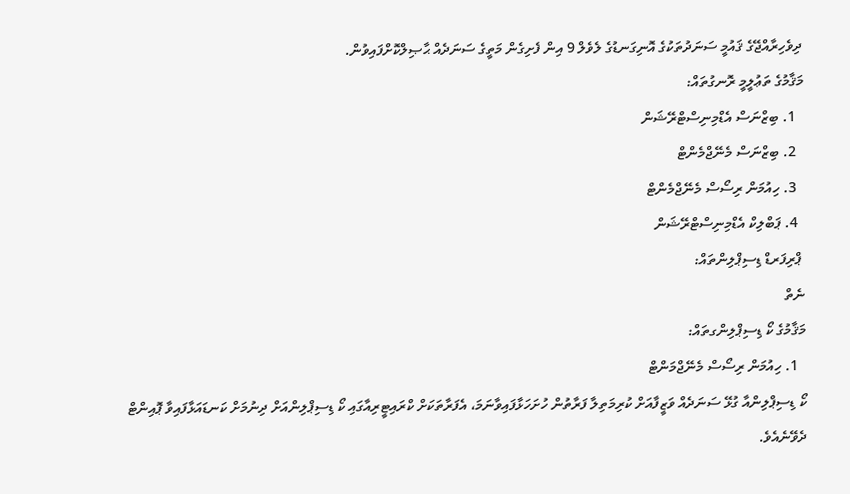ދިވެހިރާއްޖޭގެ ޤައުމީ ސަނަދުތަކުގެ އޮނިގަނޑުގެ ލެވެލް 9 އިން ފެށިގެން މަތީގެ ސަނަދެއް ޙާޞިލްކޮށްފައިވުން.
މަޤާމުގެ ތަޢުލީމީ ރޮނގުތައް:
  1. ބިޒްނަސް އެޑްމިނިސްޓްރޭޝަން
  2. ބިޒްނަސް މެނޭޖްމެންޓް
  3. ހިއުމަން ރިސޯސް މެނޭޖްމެންޓް
  4. ޕަބްލިކް އެޑްމިނިސްޓްރޭޝަން
 ޕްރިފަރޑް ޑިސިޕްލިންތައް:
ނެތް
މަޤާމުގެ ކޯ ޑިސިޕްލިންގތައް:
  1. ހިއުމަން ރިސޯސް މެނޭޖްމަންޓް
ކޯ ޑިސިޕްލިންއާ ގުޅޭ ސަނަދެއް ވަޒީފާއަށް ކުރިމަތިލާ ފަރާތުން ހުށަހަޅާފައިވާނަމަ، އެފަރާތަކަށް ކްރައިޓީރިއާގައި ކޯ ޑިސިޕްލިންއަށް ދިނުމަށް ކަނޑައަޅާފައިވާ ޕޮއިންޓް ދެވޭނެއެވެ.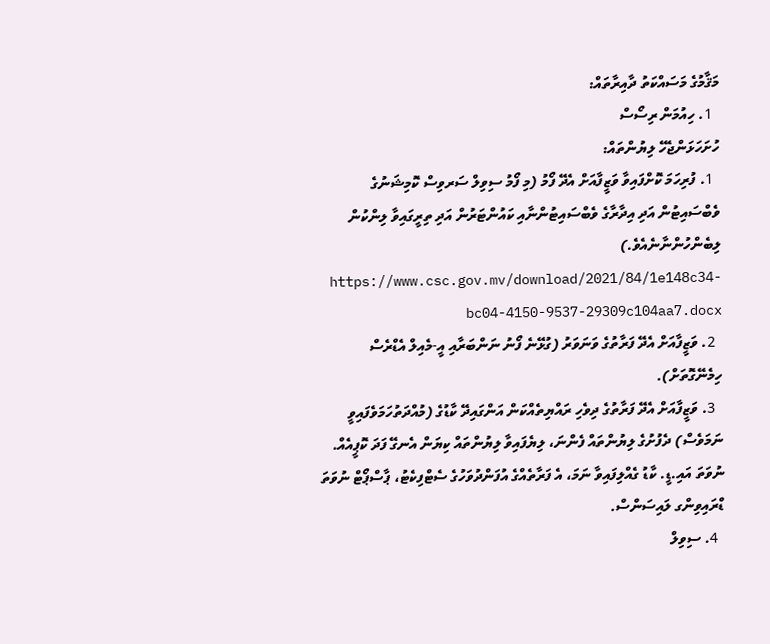މަޤާމުގެ މަސައްކަތު ދާއިރާތައް:
  1. ހިއުމަން ރިސޯސް
ހުށަހަޅަންޖެހޭ ލިޔުންތައް:
  1. ފުރިހަމަ ކޮށްފައިވާ ވަޒީފާއަށް އެދޭ ފޯމު (މި ފޯމު ސިވިލް ސަރވިސް ކޮމިޝަނުގެ ވެބްސައިޓުން އަދި އިދާރާގެ ވެބްސައިޓުންނާއި ކައުންޓަރުން އަދި ތިރީގައިވާ ލިންކުން ލިބެންހުންނާނެއެވެ.)  https://www.csc.gov.mv/download/2021/84/1e148c34-bc04-4150-9537-29309c104aa7.docx
  2. ވަޒީފާއަށް އެދޭ ފަރާތުގެ ވަނަވަރު (ގުޅޭނެ ފޯނު ނަންބަރާއި އީ-މެއިލް އެޑްރެސް ހިމެނޭގޮތަށް).
  3. ވަޒީފާއަށް އެދޭ ފަރާތުގެ ދިވެހި ރައްޔިތެއްކަން އަންގައިދޭ ކާޑުގެ (މުއްދަތުހަމަވެފައިވީ ނަމަވެސް) ދެފުށުގެ ލިޔުންތައް ފެންނަ، ލިޔެފައިވާ ލިޔުންތައް ކިޔަން އެނގޭ ފަދަ ކޮޕީއެއް. ނުވަތަ އައި.ޑީ. ކާޑު ގެއްލިފައިވާ ނަމަ، އެ ފަރާތެއްގެ އުފަންދުވަހުގެ ސެޓްފިކެޓު، ޕާސްޕޯޓް ނުވަތަ ޑްރައިވިންގ ލައިސަންސް.
  4. ސިވިލް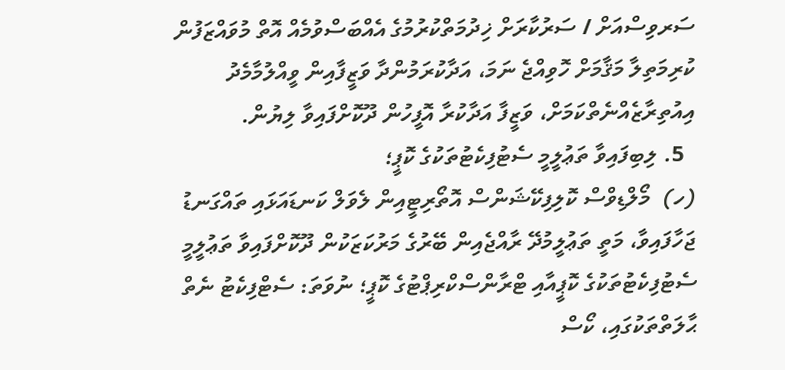ސަރވިސްއަށް / ސަރުކާރަށް ޚިދުމަތްކުރުމުގެ އެއްބަސްވުމެއް އޮތް މުވައްޒަފުން ކުރިމަތިލާ މަޤާމަށް ހޮވިއްޖެ ނަމަ، އަދާކުރަމުންދާ ވަޒީފާއިން ވީއްލުމާމެދު އިއުތިރާޒެއްނެތްކަމަށް، ވަޒީފާ އަދާކުރާ އޮފީހުން ދޫކޮށްފައިވާ ލިޔުން.
  5. ލިބިފައިވާ ތަޢުލީމީ ސެޓުފިކެޓުތަކުގެ ކޮޕީ؛
(ހ)  މޯލްޑިވްސް ކޮލިފިކޭޝަންސް އޮތޯރިޓީއިން ލެވަލް ކަނޑައަޅައި ތައްގަނޑު ޖަހާފައިވާ، މަތީ ތަޢުލީމުދޭ ރާއްޖެއިން ބޭރުގެ މަރުކަޒަކުން ދޫކޮށްފައިވާ ތަޢުލީމީ ސެޓުފިކެޓުތަކުގެ ކޮޕީއާއި ޓްރާންސްކްރިޕްޓުގެ ކޮޕީ؛ ނުވަތަ: ސެޓްފިކެޓު ނެތް ޙާލަތްތަކުގައި، ކޯސް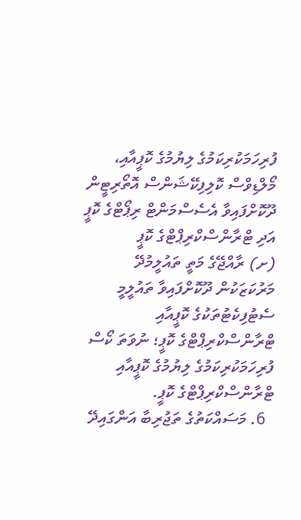ފުރިހަމަކުރިކަމުގެ ލިޔުމުގެ ކޮޕީއާއި، މޯލްޑިވްސް ކޮލިފިކޭޝަންސް އޮތޯރިޓީން ދޫކޮށްފައިވާ އެސެސްމަންޓް ރިޕޯޓްގެ ކޮޕީ އަދި ޓްރާންސްކްރިޕްޓްގެ ކޮޕީ
(ށ) ރާއްޖޭގެ މަތީ ތައުލީމުދޭ މަރުކަޒަކުން ދޫކޮށްފައިވާ ތައުލީމީ ސެޓުފިކެޓުތަކުގެ ކޮޕީއާއި ޓްރާންސްކްރިޕްޓްގެ ކޮޕީ؛ ނުވަތަ ކޯސް ފުރިހަމަކުރިކަމުގެ ލިޔުމުގެ ކޮޕީއާއި ޓްރާންސްކްރިޕްޓްގެ ކޮޕީ.
  6. މަސައްކަތުގެ ތަޖުރިބާ އަންގައިދޭ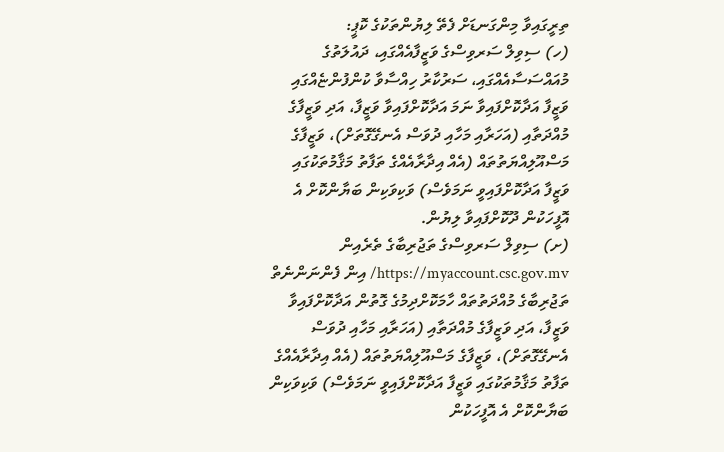ތިރީގައިވާ މިންގަނޑަށް ފެތޭ ލިޔުންތަކުގެ ކޮޕީ:
(ހ) ސިވިލް ސަރވިސްގެ ވަޒީފާއެއްގައި، ދައުލަތުގެ މުއައްސަސާއެއްގައި، ސަރުކާރު ހިއްސާވާ ކުންފުންޏެއްގައި ވަޒީފާ އަދާކޮށްފައިވާ ނަމަ އަދާކޮށްފައިވާ ވަޒީފާ، އަދި ވަޒީފާގެ މުއްދަތާއި (އަހަރާއި މަހާއި ދުވަސް އެނގޭގޮތަށް)، ވަޒީފާގެ މަސްއޫލިއްޔަތުތައް (އެއް އިދާރާއެއްގެ ތަފާތު މަޤާމުތަކުގައި ވަޒީފާ އަދާކޮށްފައިވީ ނަމަވެސް) ވަކިވަކިން ބަޔާންކޮށް އެ އޮފީހަކުން ދޫކޮށްފައިވާ ލިޔުން.
(ށ) ސިވިލް ސަރވިސްގެ ތަޖުރިބާގެ ތެރެއިން https://myaccount.csc.gov.mv/ އިން ފެންނަންނެތް ތަޖުރިބާގެ މުއްދަތުތައް ހާމަކޮށްދިމުގެ ގޮތުން އަދާކޮށްފައިވާ ވަޒީފާ، އަދި ވަޒީފާގެ މުއްދަތާއި (އަހަރާއި މަހާއި ދުވަސް އެނގޭގޮތަށް)، ވަޒީފާގެ މަސްއޫލިއްޔަތުތައް (އެއް އިދާރާއެއްގެ ތަފާތު މަޤާމުތަކުގައި ވަޒީފާ އަދާކޮށްފައިވީ ނަމަވެސް) ވަކިވަކިން ބަޔާންކޮށް އެ އޮފީހަކުން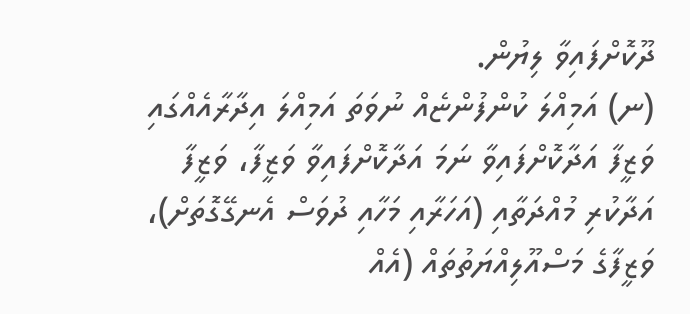ދޫކޮށްފައިވާ ލިޔުން.
(ނ) އަމިއްލަ ކުންފުންޏެއް ނުވަތަ އަމިއްލަ އިދާރާއެއްގައި ވަޒީފާ އަދާކޮށްފައިވާ ނަމަ އަދާކޮށްފައިވާ ވަޒީފާ، ވަޒީފާ އަދާކުރި މުއްދަތާއި (އަހަރާއި މަހާއި ދުވަސް އެނގޭގޮތަށް)، ވަޒީފާގެ މަސްއޫލިއްޔަތުތައް (އެއް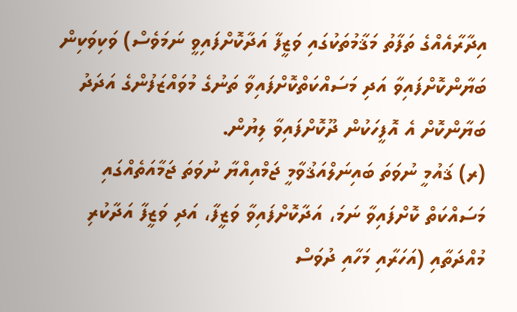އިދާރާއެއްގެ ތަފާތު މަޤާމުތަކުގައި ވަޒީފާ އަދާކޮށްފައިވީ ނަމަވެސް) ވަކިވަކިން ބަޔާންކޮށްފައިވާ އަދި މަސައްކަތްކޮށްފައިވާ ތަނުގެ މުވައްޒަފުންގެ އަދަދު ބަޔާންކޮށް އެ އޮފީހަކުން ދޫކޮށްފައިވާ ލިޔުން.
(ރ) ޤައުމީ ނުވަތަ ބައިނަލްއަޤުވާމީ ޖަމްއިއްޔާ ނުވަތަ ޖަމާއަތެއްގައި މަސައްކަތް ކޮށްފައިވާ ނަމަ، އަދާކޮށްފައިވާ ވަޒީފާ، އަދި ވަޒީފާ އަދާކުރި މުއްދަތާއި (އަހަރާއި މަހާއި ދުވަސް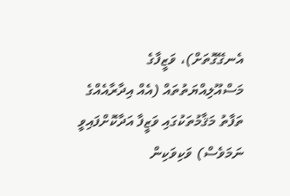އެނގޭގޮތަށް)، ވަޒީފާގެ މަސްއޫލިއްޔަތުތައް (އެއް އިދާރާއެއްގެ ތަފާތު މަޤާމުތަކުގައި ވަޒީފާ އަދާކޮށްފައިވީ ނަމަވެސް) ވަކިވަކިން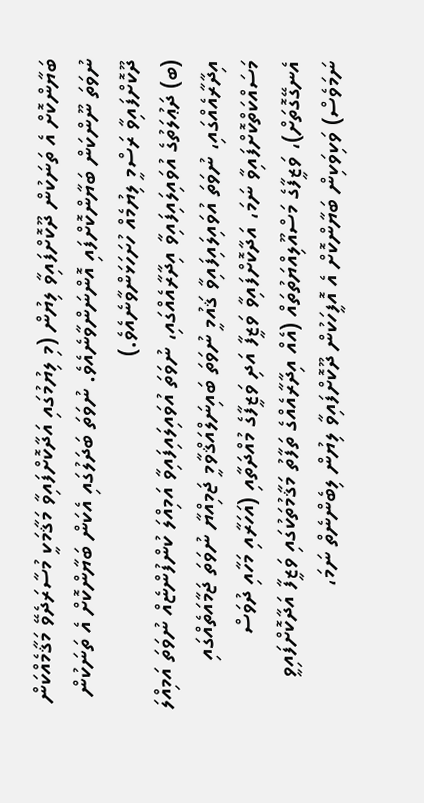ބަޔާންކޮށް އެ ތަނަކުން ދޫކޮށްފައިވާ ލިޔުން (މި ލިޔުމުގައި އަދާކޮށްފައިވާ މަޤާމަކީ މުސާރަދެވޭ މަޤާމެއްކަން ނުވަތަ ނޫންކަން ބަޔާންކޮށްފައި އޮންނަންވާނެއެވެ. ނުވަތަ ބަދަލުގައި އެކަން ބަޔާންކޮށް އެ ތަނަކުން ދޫކޮށްފައިވާ ރަސްމީ ލިޔުމެއް ހުށަހަޅަންވާނެއެވެ.)
(ބ) ދަޢުލަތުގެ އުވައިލައިފައިވާ އިދާރާއެއްގައި، ނުވަތަ އުވައިލައިފައިވާ އަމިއްލަ ކުންފުންޏެއް ނުވަތަ އަމިއްލަ އިދާރާއެއްގައި، ނުވަތަ އުވައިލައިފައިވާ ޤައުމީ ނުވަތަ ބައިނަލްއަޤްވާމީ ޖަމިއްޔާ ނުވަތަ ޖަމާއަތެއްގައި މަސައްކަތްކޮށްފައިވާ ނަމަ، އަދާކޮށްފައިވާ ވަޒީފާ އަދި ވަޒީފާގެ މުއްދަތާއި (އަހަރާއި މަހާއި ދުވަސް އެނގޭގޮތަށް)، ވަޒީފާގެ މަސްއޫލިއްޔަތުތައް (އެއް އިދާރާއެއްގެ ތަފާތު މަޤާމުތަކުގައި ވަޒީފާ އަދާކޮށްފައިވީ ނަމަވެސް) ވަކިވަކިން ބަޔާންކޮށް އެ އޮފީހަކުން ދޫކޮށްފައިވާ ލިޔުން ލިބެންނެތް ނަމަ،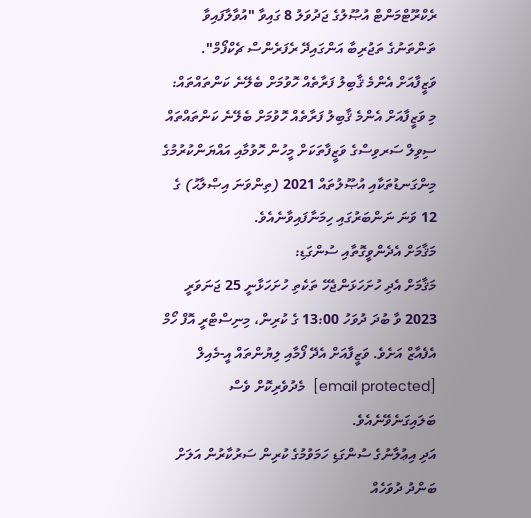ރެކްރޫޓްމަންޓް އުޞޫލުގެ ޖަދުވަލު 8 ގައިވާ "އުވާލާފައިވާ ތަންތަނުގެ ތަޖުރިބާ އަންގައިދޭ ރެފަރެންސް ޗެކްފޯމް".
ވަޒީފާއަށް އެންމެ ޤާބިލު ފަރާތެއް ހޮވުމަށް ބެލޭނެ ކަންތައްތައް:
މި ވަޒީފާއަށް އެންމެ ޤާބިލު ފަރާތެއް ހޮވުމަށް ބެލޭނެ ކަންތައްތައް ސިވިލް ސަރވިސްގެ ވަޒީފާތަކަށް މީހުން ހޮވުމާއި އައްޔަންކުރުމުގެ މިންގަނޑުތަކާއި އުޞޫލުތައް 2021 (ތިންވަނަ އިޞްލާޙު) ގެ 12 ވަނަ ނަންބަރުގައި ހިމަނާފައިވާނެއެވެ.
މަޤާމަށް އެދެންވީގޮތާއި ސުންގަޑި:
މަޤާމަށް އެދި ހުށަހަޅަންޖެހޭ ތަކެތި ހުށަހަޅާނީ 25 ޖަނަވަރީ 2023 ވާ ބުދަ ދުވަހު 13:00 ގެ ކުރިން، މިނިސްޓްރީ އޮފް ހޯމް އެފެއާޒް އަށެވެ. ވަޒީފާއަށް އެދޭ ފޯމާއި ލިޔުންތައް އީ-މެއިލް [email protected]  މެދުވެރިކޮށް ވެސް ބަލައިގަނެވޭނެއެވެ.
އަދި އިޢުލާނުގެ ސުންގަޑި ހަމަވުމުގެ ކުރިން ސަރުކާރުން އަލަށް ބަންދު ދުވަހެއް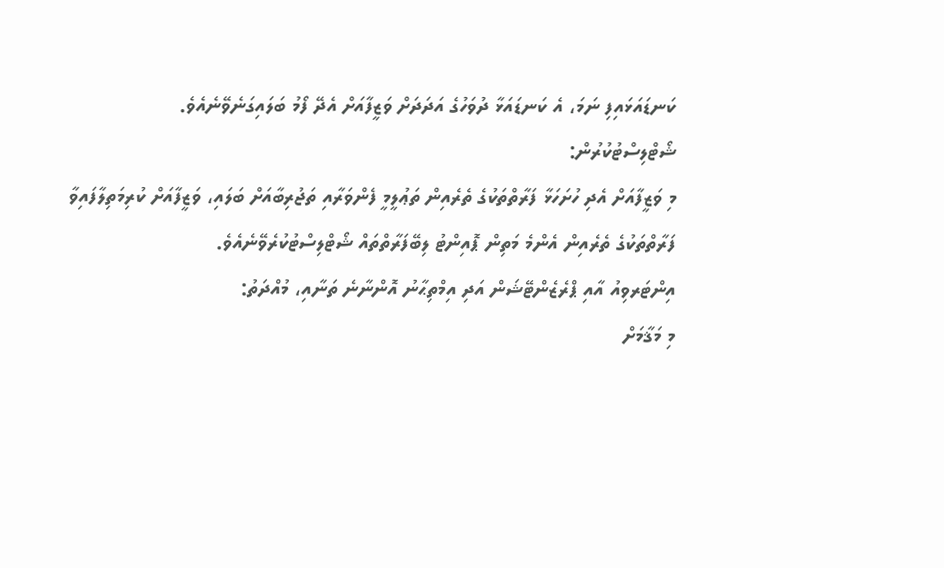ކަނޑައަޅައިފި ނަމަ، އެ ކަނޑައަޅާ ދުވަހުގެ އަދަދަށް ވަޒީފާއަށް އެދޭ ފޯމު ބަލައިގަނެވޭނެއެވެ.
ޝޯޓްލިސްޓުކުރުން:
މި ވަޒީފާއަށް އެދި ހުށަހަޅާ ފަރާތްތަކުގެ ތެރެއިން ތަޢުލީމީ ފެންވަރާއި ތަޖުރިބާއަށް ބަލައި، ވަޒީފާއަށް ކުރިމަތިލާފައިވާ ފަރާތްތަކުގެ ތެރެއިން އެންމެ މަތިން ޕޮއިންޓު ލިބޭފަރާތްތައް ޝޯޓްލިސްޓުކުރެވޭނެއެވެ.
އިންޓަރވިއު އާއި ޕްރެޒެންޓޭޝަން އަދި އިމްތިޙާނު އޮންނާނެ ތަނާއި، މުއްދަތު:
މި މަޤާމަށް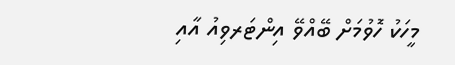މީހަކު ހޮވުމަށް ބޭއްވޭ އިންޓަރވިއު އާއި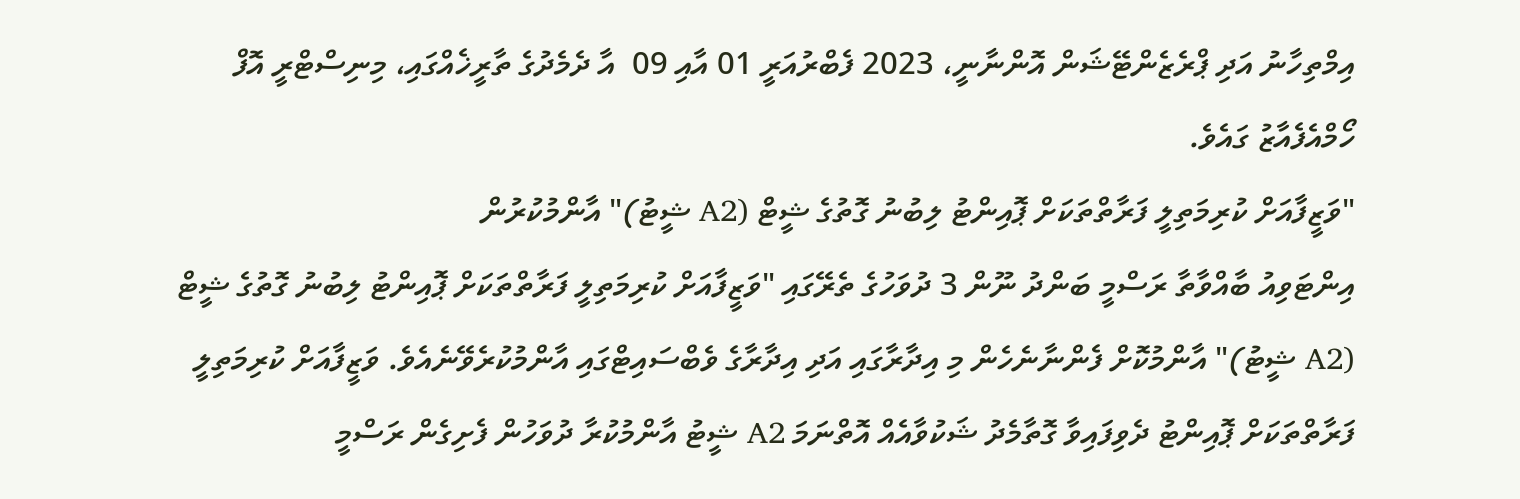އިމްތިހާނު އަދި ޕްރެޒެންޓޭޝަން އޮންނާނީ، 2023 ފެބްރުއަރީ 01 އާއި 09  އާ ދެމެދުގެ ތާރީޚެއްގައި، މިނިސްޓްރީ އޮފް ހޯމްއެފެއާޒު ގައެވެ.
"ވަޒީފާއަށް ކުރިމަތިލީ ފަރާތްތަކަށް ޕޮއިންޓު ލިބުނު ގޮތުގެ ޝީޓް (A2 ޝީޓު)" އާންމުކުރުން
އިންޓަވިއު ބާއްވާތާ ރަސްމީ ބަންދު ނޫން 3 ދުވަހުގެ ތެރޭގައި "ވަޒީފާއަށް ކުރިމަތިލީ ފަރާތްތަކަށް ޕޮއިންޓު ލިބުނު ގޮތުގެ ޝީޓް (A2 ޝީޓު)" އާންމުކޮށް ފެންނާނެހެން މި އިދާރާގައި އަދި އިދާރާގެ ވެބްސައިޓްގައި އާންމުކުރެވޭނެއެވެ. ވަޒީފާއަށް ކުރިމަތިލީ ފަރާތްތަކަށް ޕޮއިންޓު ދެވިފައިވާ ގޮތާމެދު ޝަކުވާއެއް އޮތްނަމަ A2 ޝީޓު އާންމުކުރާ ދުވަހުން ފެށިގެން ރަސްމީ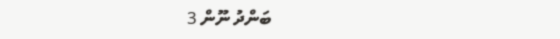ބަންދު ނޫން 3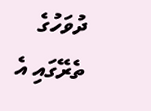ދުވަހުގެ ތެރޭގައި އެ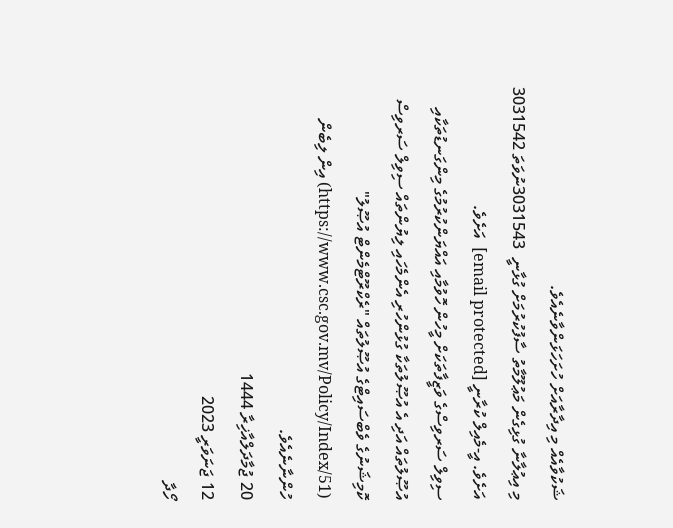ޝަކުވާއެއް މި އިދާރާއަށް ހުށަހަޅަންވާނެއެވެ.
މި އިޢުލާނާ ގުޅިގެން މަޢުލޫމާތު ސާފުކުރުމަށް ގުޅާނީ  3031543ނުވަތަ 3031542 އަށެވެ. އީ-މެއިލް ކުރާނީ [email protected]  އަށެވެ.
ސިވިލް ސަރވިސްގެ ވަޒީފާތަކަށް މީހުން ހޮވުމާއި އައްޔަންކުރުމުގެ މިންގަނޑުތަކާއި އުޞޫލުތައް އަދި އެ އުޞޫލުތަކާ ގުޅުންހުރި އެންމެހައި ލިޔުންތައް ސިވިލް ސަރވިސް ކޮމިޝަނުގެ ވެބްސައިޓްގެ އުޞޫލުތައް "ރެކްރޫޓްމެންޓް އުޞޫލު" (https://www.csc.gov.mv/Policy/Index/51) އިން ލިބެން ހުންނާނެއެވެ.
20 ޖުމާދަލްއާޚިރާ 1444
12 ޖަނަވަރީ 2023
ހޯދާ